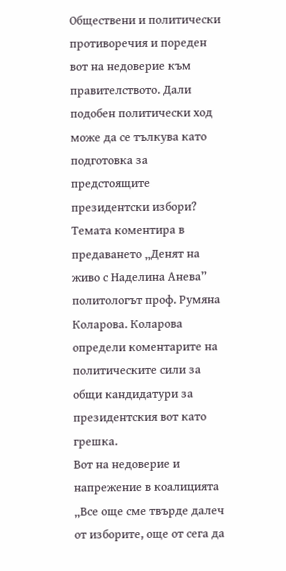Обществени и политически противоречия и пореден вот на недоверие към правителството. Дали подобен политически ход може да се тълкува като подготовка за предстоящите президентски избори? Темата коментира в предаването „Денят на живо с Наделина Анева” политологът проф. Румяна Коларова. Коларова определи коментарите на политическите сили за общи кандидатури за президентския вот като грешка.
Вот на недоверие и напрежение в коалицията
„Все още сме твърде далеч от изборите, още от сега да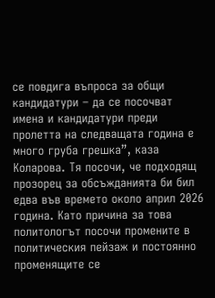се повдига въпроса за общи кандидатури – да се посочват имена и кандидатури преди пролетта на следващата година е много груба грешка”, каза Коларова. Тя посочи, че подходящ прозорец за обсъжданията би бил едва във времето около април 2026 година. Като причина за това политологът посочи промените в политическия пейзаж и постоянно променящите се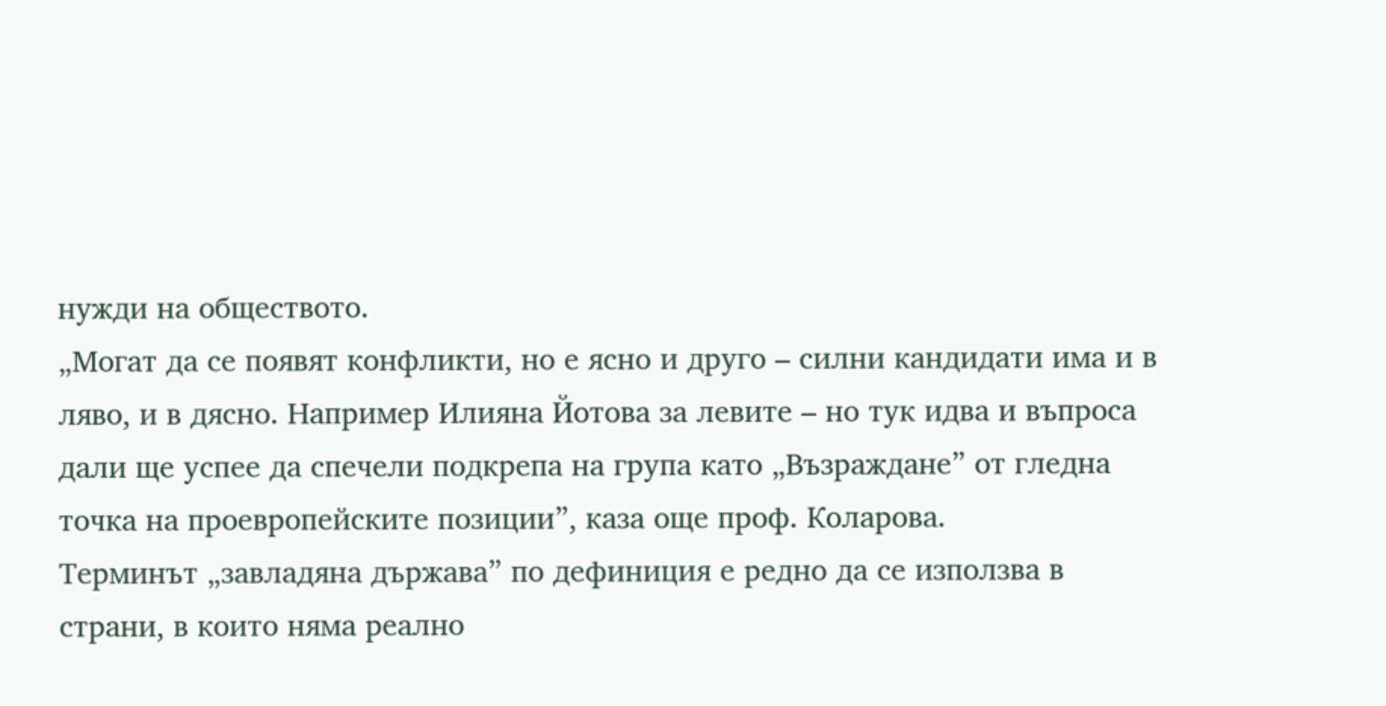нужди на обществото.
„Могат да се появят конфликти, но е ясно и друго – силни кандидати има и в ляво, и в дясно. Например Илияна Йотова за левите – но тук идва и въпроса дали ще успее да спечели подкрепа на група като „Възраждане” от гледна точка на проевропейските позиции”, каза още проф. Коларова.
Терминът „завладяна държава” по дефиниция е редно да се използва в страни, в които няма реално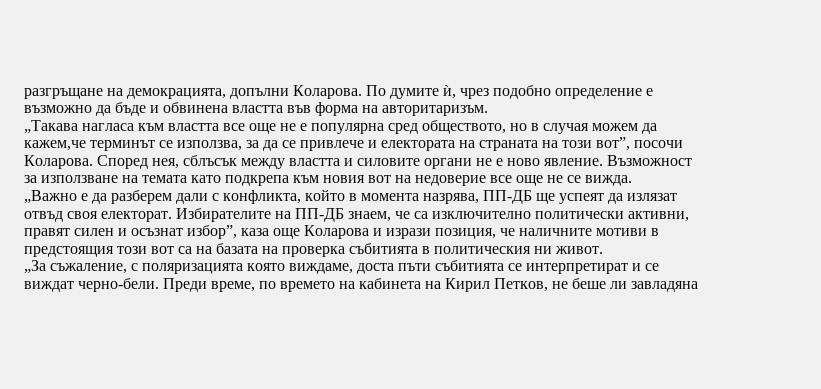разгръщане на демокрацията, допълни Коларова. По думите ѝ, чрез подобно определение е възможно да бъде и обвинена властта във форма на авторитаризъм.
„Такава нагласа към властта все още не е популярна сред обществото, но в случая можем да кажем,че терминът се използва, за да се привлече и електората на страната на този вот”, посочи Коларова. Според нея, сблъсък между властта и силовите органи не е ново явление. Възможност за използване на темата като подкрепа към новия вот на недоверие все още не се вижда.
„Важно е да разберем дали с конфликта, който в момента назрява, ПП-ДБ ще успеят да излязат отвъд своя електорат. Избирателите на ПП-ДБ знаем, че са изключително политически активни, правят силен и осъзнат избор”, каза още Коларова и изрази позиция, че наличните мотиви в предстоящия този вот са на базата на проверка събитията в политическия ни живот.
„За съжаление, с поляризацията която виждаме, доста пъти събитията се интерпретират и се виждат черно-бели. Преди време, по времето на кабинета на Кирил Петков, не беше ли завладяна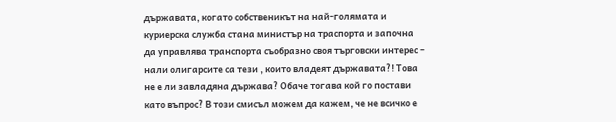държавата, когато собственикът на най-голямата и куриерска служба стана министър на траспорта и започна да управлява транспорта съобразно своя търговски интерес – нали олигарсите са тези , които владеят държавата?! Това не е ли завладяна държава? Обаче тогава кой го постави като въпрос? В този смисъл можем да кажем, че не всичко е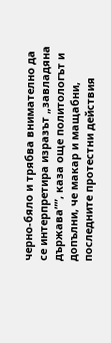черно-бяло и трябва внимателно да се интерпретира изразът „завладяна държава””, каза още политологът и допълни, че макар и мащабни, последните протестни действия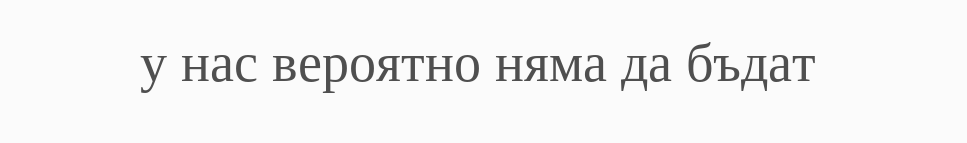у нас вероятно няма да бъдат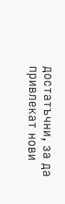достатъчни, за да привлекат нови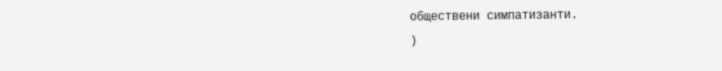обществени симпатизанти.
)